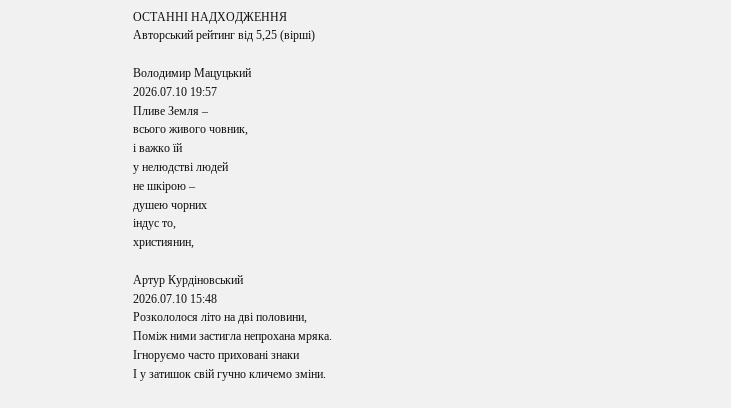ОСТАННІ НАДХОДЖЕННЯ
Авторський рейтинг від 5,25 (вірші)

Володимир Мацуцький
2026.07.10 19:57
Пливе Земля –
всього живого човник,
і важко їй
у нелюдстві людей
не шкірою –
душею чорних
індус то,
християнин,

Артур Курдіновський
2026.07.10 15:48
Розкололося літо на дві половини,
Поміж ними застигла непрохана мряка.
Ігноруємо часто приховані знаки
І у затишок свій гучно кличемо зміни.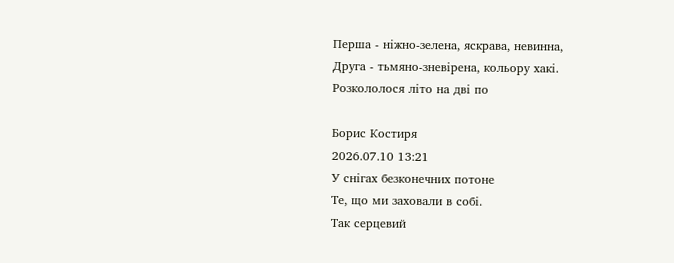Перша - ніжно-зелена, яскрава, невинна,
Друга - тьмяно-зневірена, кольору хакі.
Розкололося літо на дві по

Борис Костиря
2026.07.10 13:21
У снігах безконечних потоне
Те, що ми заховали в собі.
Так серцевий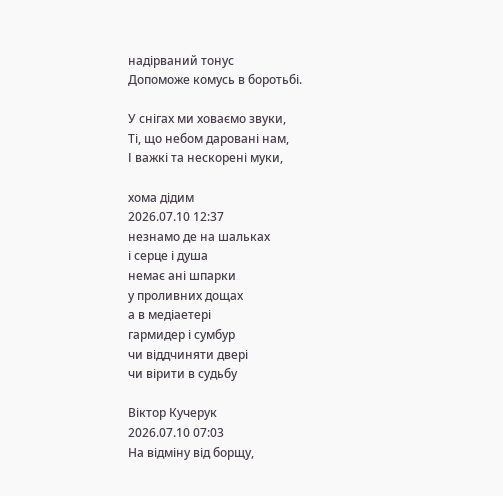надірваний тонус
Допоможе комусь в боротьбі.

У снігах ми ховаємо звуки,
Ті, що небом даровані нам,
І важкі та нескорені муки,

хома дідим
2026.07.10 12:37
незнамо де на шальках
і серце і душа
немає ані шпарки
у проливних дощах
а в медіаетері
гармидер і сумбур
чи віддчиняти двері
чи вірити в судьбу

Віктор Кучерук
2026.07.10 07:03
На відміну від борщу,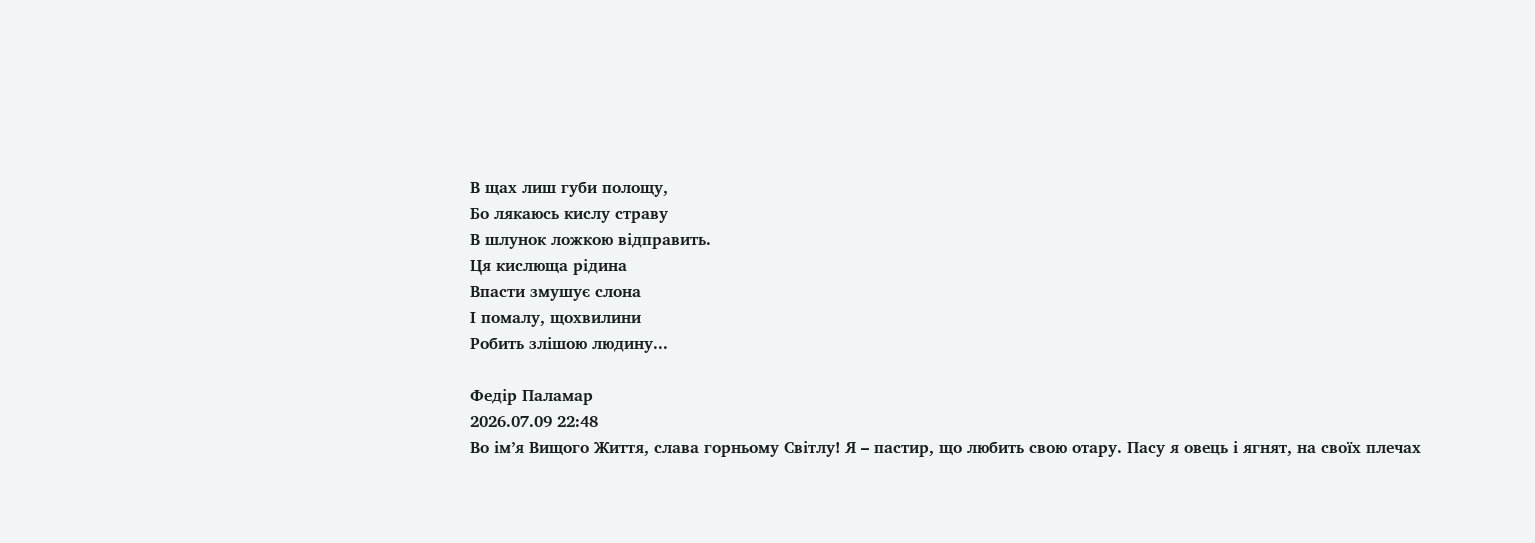В щах лиш губи полощу,
Бо лякаюсь кислу страву
В шлунок ложкою відправить.
Ця кислюща рідина
Впасти змушує слона
І помалу, щохвилини
Робить злішою людину...

Федір Паламар
2026.07.09 22:48
Во ім’я Вищого Життя, слава горньому Світлу! Я – пастир, що любить свою отару. Пасу я овець і ягнят, на своїх плечах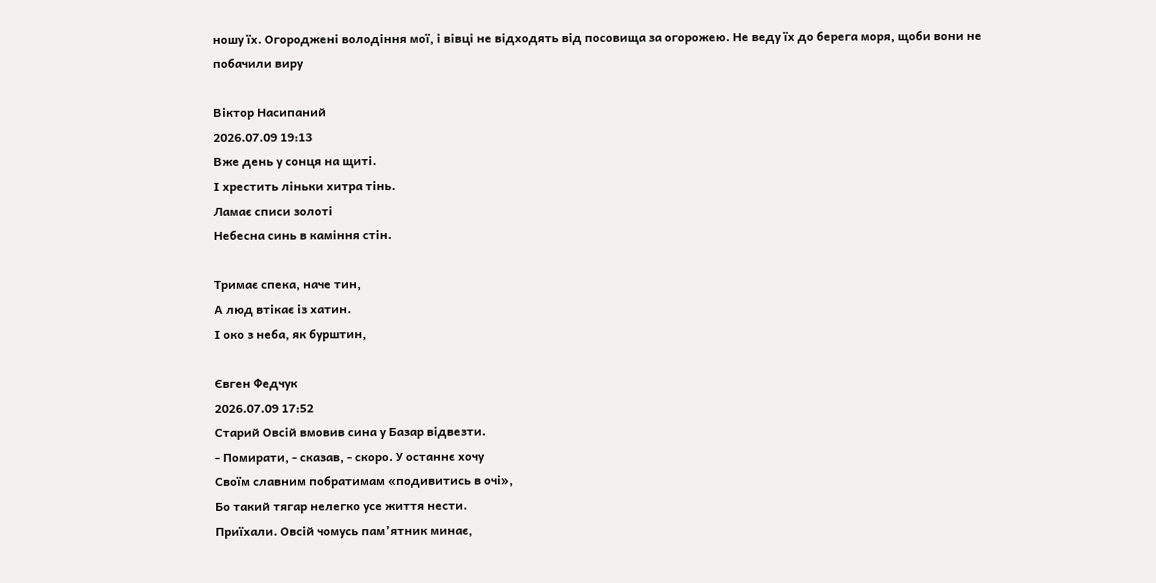ношу їх. Огороджені володіння мої, і вівці не відходять від посовища за огорожею. Не веду їх до берега моря, щоби вони не побачили виру

Віктор Насипаний
2026.07.09 19:13
Вже день у сонця на щиті.
І хрестить ліньки хитра тінь.
Ламає списи золоті
Небесна синь в каміння стін.

Тримає спека, наче тин,
А люд втікає із хатин.
І око з неба, як бурштин,

Євген Федчук
2026.07.09 17:52
Старий Овсій вмовив сина у Базар відвезти.
- Помирати, - сказав, - скоро. У останнє хочу
Своїм славним побратимам «подивитись в очі»,
Бо такий тягар нелегко усе життя нести.
Приїхали. Овсій чомусь пам’ятник минає,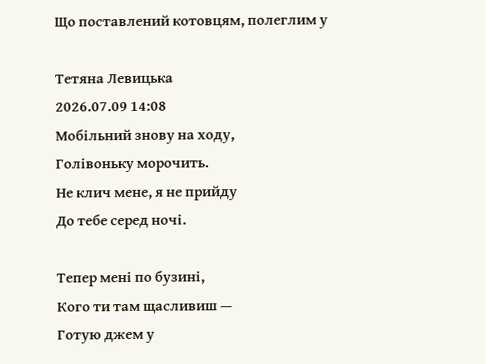Що поставлений котовцям, полеглим у

Тетяна Левицька
2026.07.09 14:08
Мобільний знову на ходу,
Голівоньку морочить.
Не клич мене, я не прийду
До тебе серед ночі.

Тепер мені по бузині,
Кого ти там щасливиш —
Готую джем у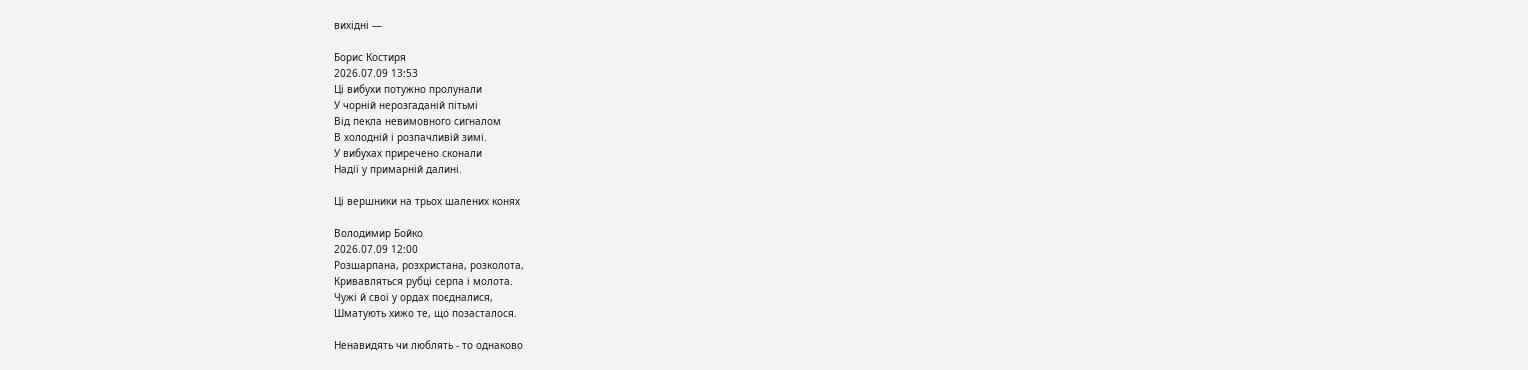вихідні —

Борис Костиря
2026.07.09 13:53
Ці вибухи потужно пролунали
У чорній нерозгаданій пітьмі
Від пекла невимовного сигналом
В холодній і розпачливій зимі.
У вибухах приречено сконали
Надії у примарній далині.

Ці вершники на трьох шалених конях

Володимир Бойко
2026.07.09 12:00
Розшарпана, розхристана, розколота,
Кривавляться рубці серпа і молота.
Чужі й свої у ордах поєдналися,
Шматують хижо те, що позасталося.

Ненавидять чи люблять - то однаково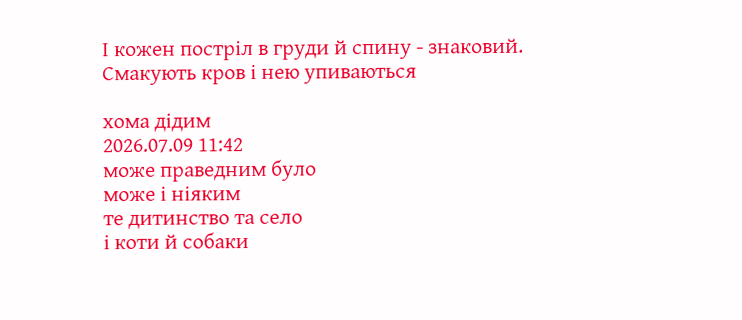І кожен постріл в груди й спину - знаковий.
Смакують кров і нею упиваються

хома дідим
2026.07.09 11:42
може праведним було
може і ніяким
те дитинство та село
і коти й собаки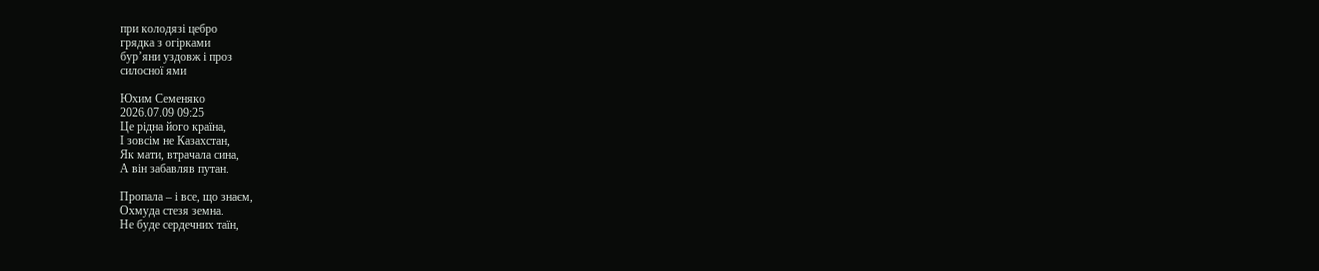при колодязі цебро
грядка з огірками
бур’яни уздовж і проз
силосної ями

Юхим Семеняко
2026.07.09 09:25
Це рідна його країна,
І зовсім не Казахстан,
Як мати, втрачала сина,
А він забавляв путан.

Пропала – і все, що знаєм,
Охмуда стезя земна.
Не буде сердечних таїн,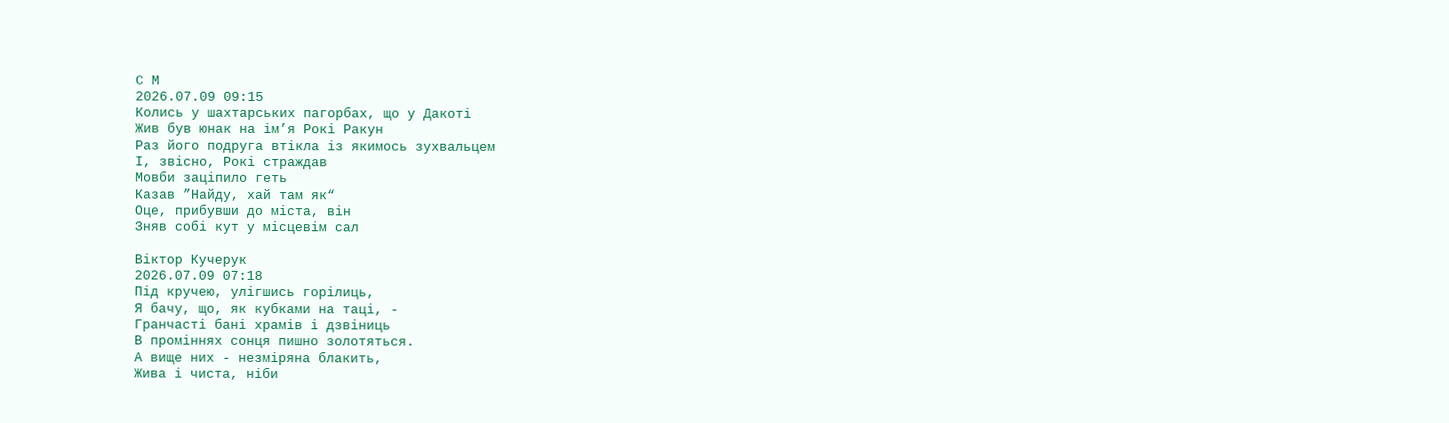С М
2026.07.09 09:15
Колись у шахтарських пагорбах, що у Дакоті
Жив був юнак на ім’я Рокі Ракун
Раз його подруга втікла із якимось зухвальцем
І, звісно, Рокі страждав
Мовби заціпило геть
Казав ”Найду, хай там як“
Оце, прибувши до міста, він
Зняв собі кут у місцевім сал

Віктор Кучерук
2026.07.09 07:18
Під кручею, улігшись горілиць,
Я бачу, що, як кубками на таці, -
Гранчасті бані храмів і дзвіниць
В проміннях сонця пишно золотяться.
А вище них - незміряна блакить,
Жива і чиста, ніби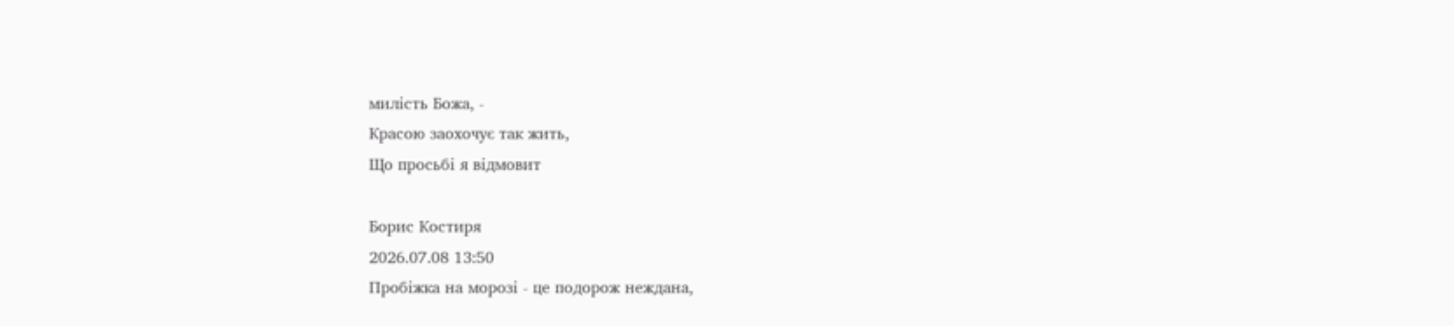милість Божа, -
Красою заохочує так жить,
Що просьбі я відмовит

Борис Костиря
2026.07.08 13:50
Пробіжка на морозі - це подорож неждана,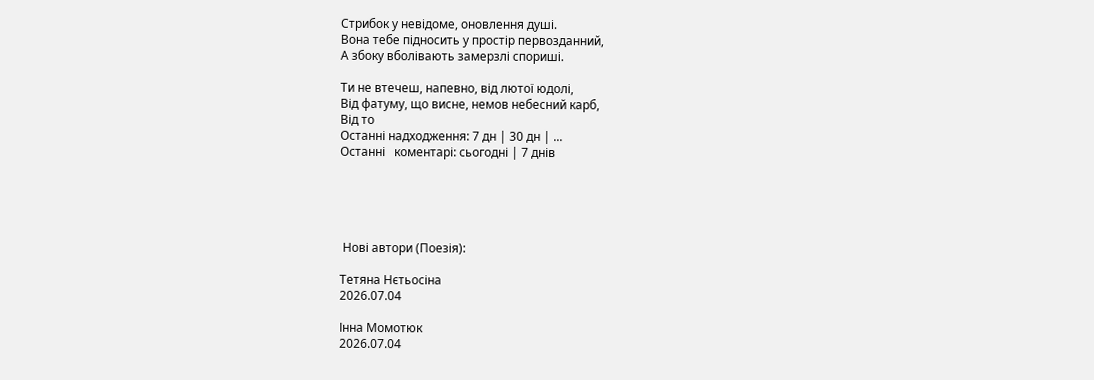Стрибок у невідоме, оновлення душі.
Вона тебе підносить у простір первозданний,
А збоку вболівають замерзлі спориші.

Ти не втечеш, напевно, від лютої юдолі,
Від фатуму, що висне, немов небесний карб,
Від то
Останні надходження: 7 дн | 30 дн | ...
Останні   коментарі: сьогодні | 7 днів





 Нові автори (Поезія):

Тетяна Нєтьосіна
2026.07.04

Інна Момотюк
2026.07.04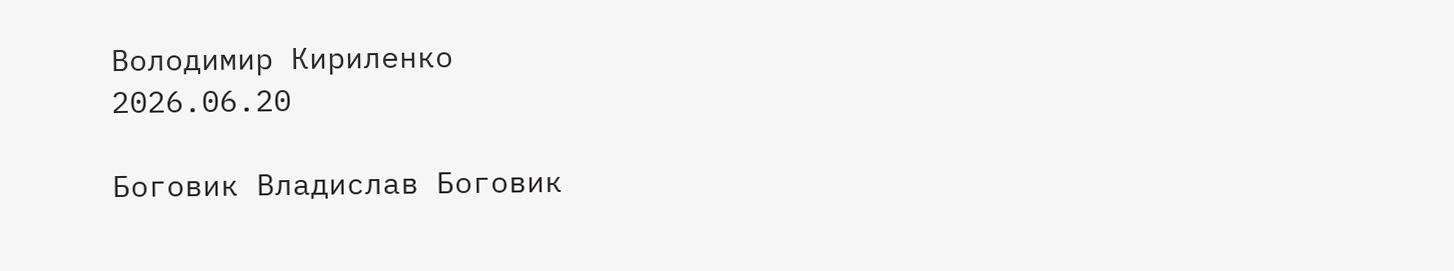Володимир Кириленко
2026.06.20

Боговик Владислав Боговик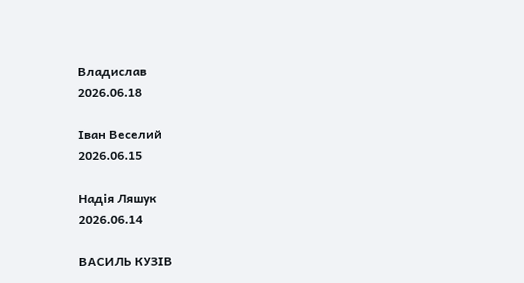Владислав
2026.06.18

Іван Веселий
2026.06.15

Надія Ляшук
2026.06.14

ВАСИЛЬ КУЗІВ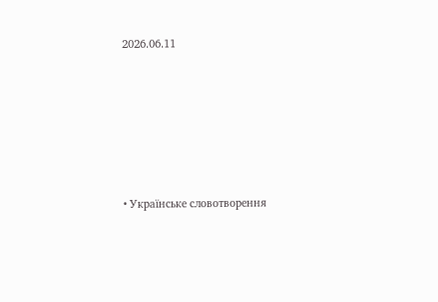2026.06.11






• Українське словотворення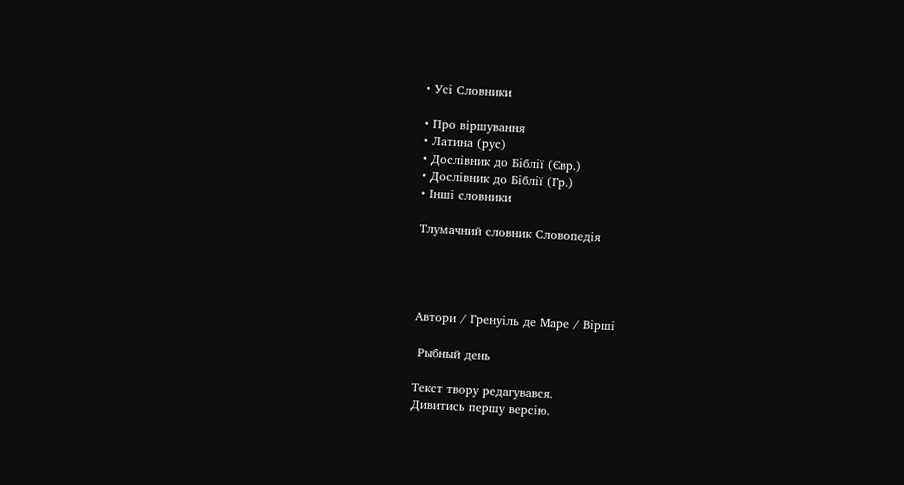• Усі Словники

• Про віршування
• Латина (рус)
• Дослівник до Біблії (Євр.)
• Дослівник до Біблії (Гр.)
• Інші словники

Тлумачний словник Словопедія




Автори / Гренуіль де Маре / Вірші

 Рыбный день

Текст твору редагувався.
Дивитись першу версію.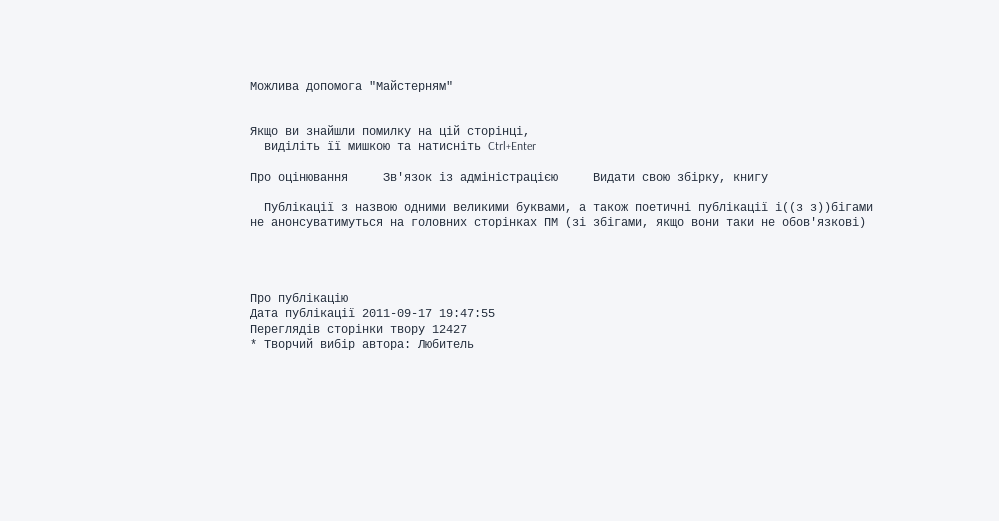Можлива допомога "Майстерням"


Якщо ви знайшли помилку на цiй сторiнцi,
  видiлiть її мишкою та натисніть Ctrl+Enter

Про оцінювання     Зв'язок із адміністрацією     Видати свою збірку, книгу

  Публікації з назвою одними великими буквами, а також поетичні публікації і((з з))бігами
не анонсуватимуться на головних сторінках ПМ (зі збігами, якщо вони таки не обов'язкові)




Про публікацію
Дата публікації 2011-09-17 19:47:55
Переглядів сторінки твору 12427
* Творчий вибір автора: Любитель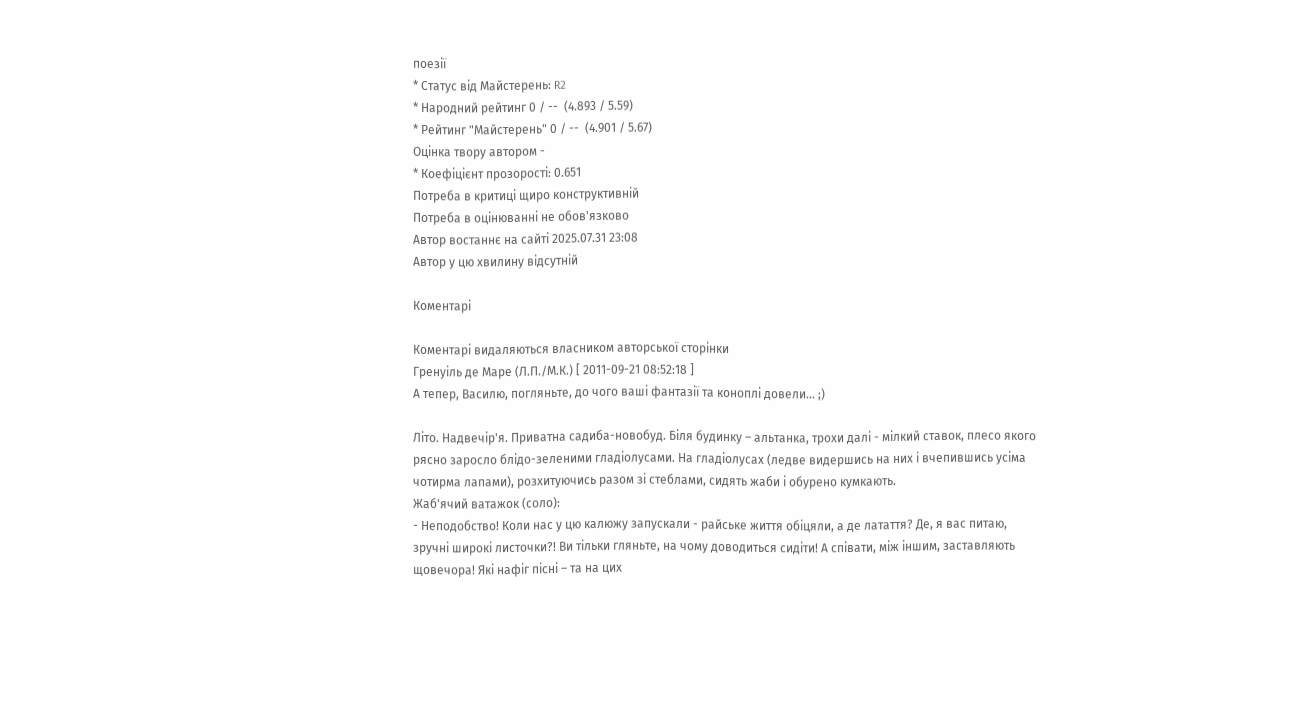поезії
* Статус від Майстерень: R2
* Народний рейтинг 0 / --  (4.893 / 5.59)
* Рейтинг "Майстерень" 0 / --  (4.901 / 5.67)
Оцінка твору автором -
* Коефіцієнт прозорості: 0.651
Потреба в критиці щиро конструктивній
Потреба в оцінюванні не обов'язково
Автор востаннє на сайті 2025.07.31 23:08
Автор у цю хвилину відсутній

Коментарі

Коментарі видаляються власником авторської сторінки
Гренуіль де Маре (Л.П./М.К.) [ 2011-09-21 08:52:18 ]
А тепер, Василю, погляньте, до чого ваші фантазії та коноплі довели… ;)

Літо. Надвечір'я. Приватна садиба-новобуд. Біля будинку – альтанка, трохи далі - мілкий ставок, плесо якого рясно заросло блідо-зеленими гладіолусами. На гладіолусах (ледве видершись на них і вчепившись усіма чотирма лапами), розхитуючись разом зі стеблами, сидять жаби і обурено кумкають.
Жаб'ячий ватажок (соло):
- Неподобство! Коли нас у цю калюжу запускали - райське життя обіцяли, а де латаття? Де, я вас питаю, зручні широкі листочки?! Ви тільки гляньте, на чому доводиться сидіти! А співати, між іншим, заставляють щовечора! Які нафіг пісні – та на цих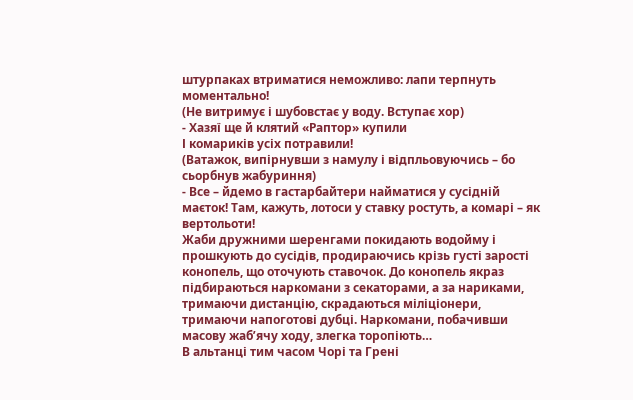штурпаках втриматися неможливо: лапи терпнуть моментально!
(Не витримує і шубовстає у воду. Вступає хор)
- Хазяї ще й клятий «Раптор» купили
І комариків усіх потравили!
(Ватажок, випірнувши з намулу і відпльовуючись – бо сьорбнув жабуриння)
- Все – йдемо в гастарбайтери найматися у сусідній маєток! Там, кажуть, лотоси у ставку ростуть, а комарі – як вертольоти!
Жаби дружними шеренгами покидають водойму і прошкують до сусідів, продираючись крізь густі зарості конопель, що оточують ставочок. До конопель якраз підбираються наркомани з секаторами, а за нариками, тримаючи дистанцію, скрадаються міліціонери, тримаючи напоготові дубці. Наркомани, побачивши масову жаб’ячу ходу, злегка торопіють…
В альтанці тим часом Чорі та Грені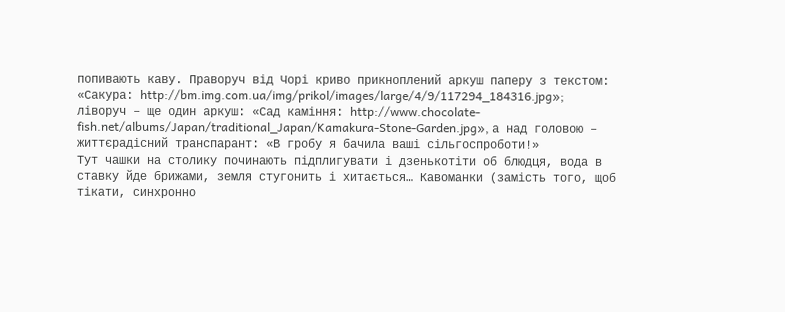попивають каву. Праворуч від Чорі криво прикноплений аркуш паперу з текстом: «Сакура: http://bm.img.com.ua/img/prikol/images/large/4/9/117294_184316.jpg»; ліворуч – ще один аркуш: «Сад каміння: http://www.chocolate-fish.net/albums/Japan/traditional_Japan/Kamakura-Stone-Garden.jpg», а над головою – життєрадісний транспарант: «В гробу я бачила ваші сільгоспроботи!»
Тут чашки на столику починають підплигувати і дзенькотіти об блюдця, вода в ставку йде брижами, земля стугонить і хитається… Кавоманки (замість того, щоб тікати, синхронно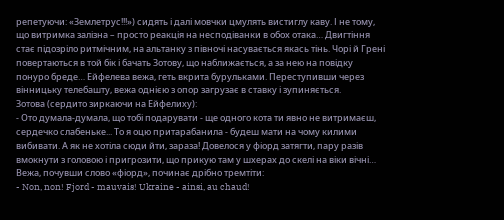репетуючи: «Землетрус!!!») сидять і далі мовчки цмулять вистиглу каву. І не тому, що витримка залізна – просто реакція на несподіванки в обох отака… Двигтіння стає підозріло ритмічним, на альтанку з півночі насувається якась тінь. Чорі й Грені повертаються в той бік і бачать Зотову, що наближається, а за нею на повідку понуро бреде… Ейфелева вежа, геть вкрита бурульками. Переступивши через вінницьку телебашту, вежа однією з опор загрузає в ставку і зупиняється.
Зотова (сердито зиркаючи на Ейфелиху):
- Ото думала-думала, що тобі подарувати - ще одного кота ти явно не витримаєш, сердечко слабеньке... То я оцю притарабанила - будеш мати на чому килими вибивати. А як не хотіла сюди йти, зараза! Довелося у фіорд затягти, пару разів вмокнути з головою і пригрозити, що прикую там у шхерах до скелі на віки вічні…
Вежа, почувши слово «фіорд», починає дрібно тремтіти:
- Non, non! Fjord - mauvais! Ukraine - ainsi, au chaud!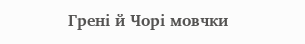Грені й Чорі мовчки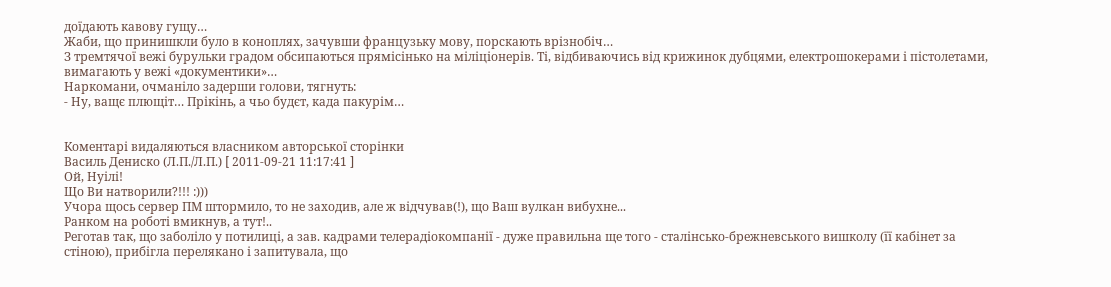доїдають кавову гущу…
Жаби, що принишкли було в коноплях, зачувши французьку мову, порскають врізнобіч…
З тремтячої вежі бурульки градом обсипаються прямісінько на міліціонерів. Ті, відбиваючись від крижинок дубцями, електрошокерами і пістолетами, вимагають у вежі «документики»…
Наркомани, очманіло задерши голови, тягнуть:
- Ну, ващє плющіт… Прікінь, а чьо будєт, када пакурім…


Коментарі видаляються власником авторської сторінки
Василь Дениско (Л.П./Л.П.) [ 2011-09-21 11:17:41 ]
Ой, Нуілі!
Що Ви натворили?!!! :)))
Учора щось сервер ПМ штормило, то не заходив, але ж відчував(!), що Ваш вулкан вибухне...
Ранком на роботі вмикнув, а тут!..
Реготав так, що заболіло у потилиці, а зав. кадрами телерадіокомпанії - дуже правильна ще того - сталінсько-брежневського вишколу (її кабінет за стіною), прибігла перелякано і запитувала, що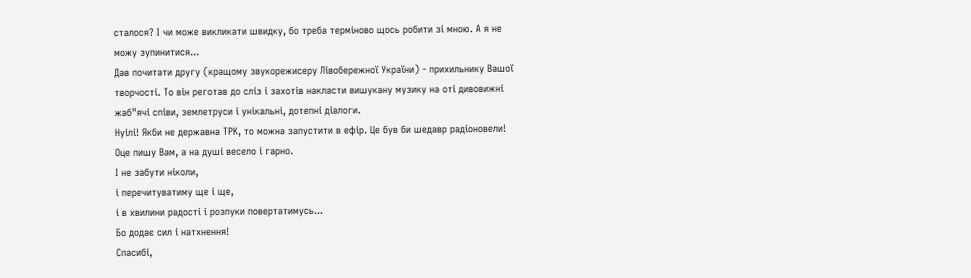сталося? І чи може викликати швидку, бо треба терміново щось робити зі мною. А я не можу зупинитися...
Дав почитати другу (кращому звукорежисеру Лівобережної України) - прихильнику Вашої творчості. То він реготав до сліз і захотів накласти вишукану музику на оті дивовижні жаб"ячі співи, землетруси і унікальні, дотепні діалоги.
Нуілі! Якби не державна ТРК, то можна запустити в ефір. Це був би шедавр радіоновели!
Оце пишу Вам, а на душі весело і гарно.
І не забути ніколи,
і перечитуватиму ще і ще,
і в хвилини радості і розпуки повертатимусь...
Бо додає сил і натхнення!
Спасибі,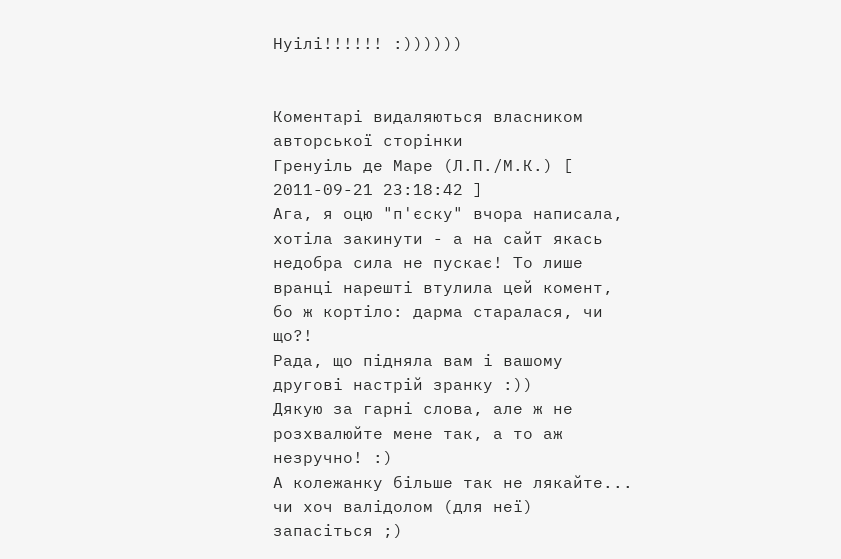Нуілі!!!!!! :))))))


Коментарі видаляються власником авторської сторінки
Гренуіль де Маре (Л.П./М.К.) [ 2011-09-21 23:18:42 ]
Ага, я оцю "п'єску" вчора написала, хотіла закинути - а на сайт якась недобра сила не пускає! То лише вранці нарешті втулила цей комент, бо ж кортіло: дарма старалася, чи що?!
Рада, що підняла вам і вашому другові настрій зранку :))
Дякую за гарні слова, але ж не розхвалюйте мене так, а то аж незручно! :)
А колежанку більше так не лякайте... чи хоч валідолом (для неї) запасіться ;)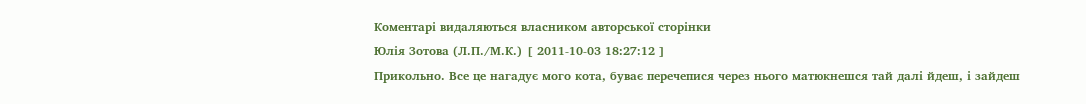Коментарі видаляються власником авторської сторінки
Юлія Зотова (Л.П./М.К.) [ 2011-10-03 18:27:12 ]
Прикольно. Все це нагадує мого кота, буває перечепися через нього матюкнешся тай далі йдеш, і зайдеш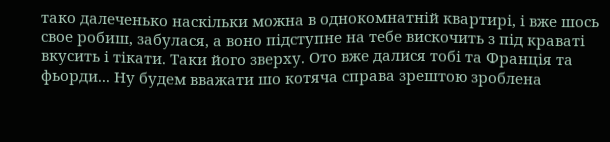тако далеченько наскільки можна в однокомнатній квартирі, і вже шось свое робиш, забулася, а воно підступне на тебе вискочить з під краваті вкусить і тікати. Таки його зверху. Ото вже далися тобі та Франція та фьорди... Ну будем вважати шо котяча справа зрештою зроблена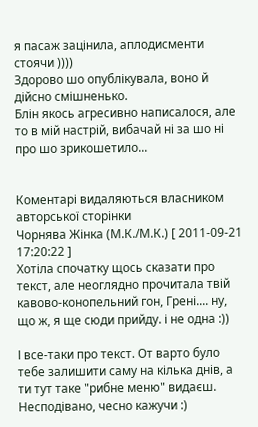я пасаж зацінила, аплодисменти стоячи ))))
Здорово шо опублікувала, воно й дійсно смішненько.
Блін якось агресивно написалося, але то в мій настрій, вибачай ні за шо ні про шо зрикошетило...


Коментарі видаляються власником авторської сторінки
Чорнява Жінка (М.К./М.К.) [ 2011-09-21 17:20:22 ]
Хотіла спочатку щось сказати про текст, але неоглядно прочитала твій кавово-конопельний гон, Грені.... ну, що ж, я ще сюди прийду. і не одна :))

І все-таки про текст. От варто було тебе залишити саму на кілька днів, а ти тут таке "рибне меню" видаєш. Несподівано, чесно кажучи :)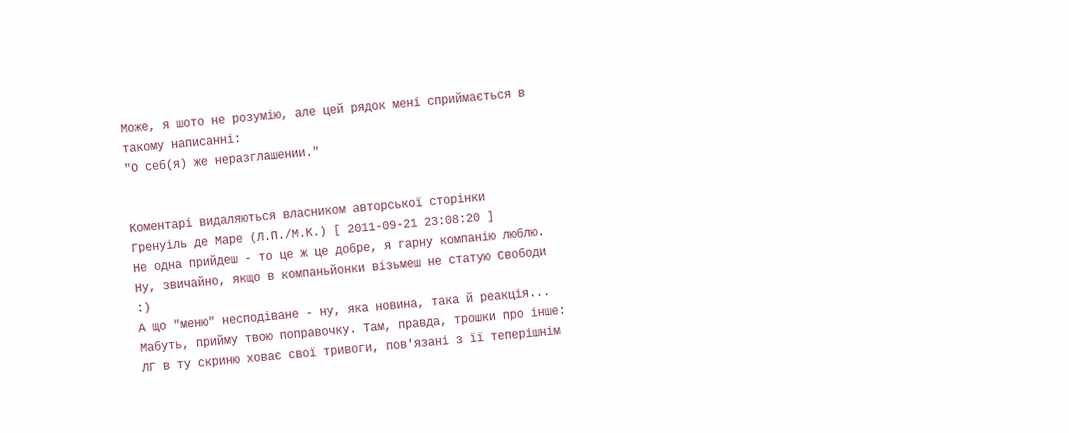Може, я шото не розумію, але цей рядок мені сприймається в такому написанні:
"О себ(я) же неразглашении."


Коментарі видаляються власником авторської сторінки
Гренуіль де Маре (Л.П./М.К.) [ 2011-09-21 23:08:20 ]
Не одна прийдеш - то це ж це добре, я гарну компанію люблю. Ну, звичайно, якщо в компаньйонки візьмеш не статую Свободи :)
А що "меню" несподіване - ну, яка новина, така й реакція...
Мабуть, прийму твою поправочку. Там, правда, трошки про інше: ЛГ в ту скриню ховає свої тривоги, пов'язані з її теперішнім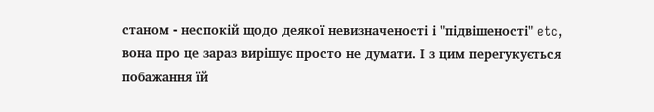станом - неспокій щодо деякої невизначеності і "підвішеності" etc, вона про це зараз вирішує просто не думати. І з цим перегукується побажання їй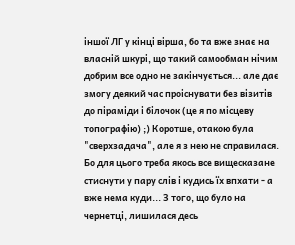іншої ЛГ у кінці вірша, бо та вже знає на власній шкурі, що такий самообман нічим добрим все одно не закінчується... але дає змогу деякий час проіснувати без візитів до піраміди і білочок (це я по місцеву топографію) ;) Коротше, отакою була "сверхзадача", але я з нею не справилася. Бо для цього треба якось все вищесказане стиснути у пару слів і кудись їх впхати - а вже нема куди... З того, що було на чернетці, лишилася десь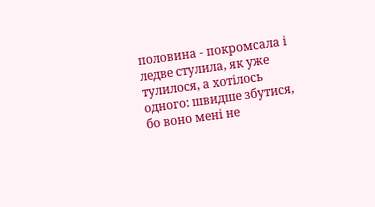половина - покромсала і ледве стулила, як уже тулилося, а хотілось одного: швидше збутися, бо воно мені не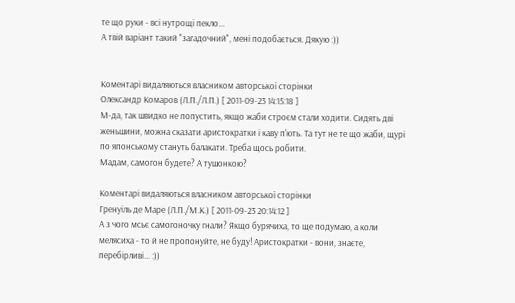те що руки - всі нутрощі пекло...
А твій варіант такий "загадочний", мені подобається. Дякую :))


Коментарі видаляються власником авторської сторінки
Олександр Комаров (Л.П./Л.П.) [ 2011-09-23 14:15:18 ]
М-да, так швидко не попустить, якщо жаби строєм стали ходити. Сидять дві женьшини, можна сказати аристократки і каву п'ють. Та тут не те що жаби, щурі по японському стануть балакати. Треба щось робити.
Мадам, самогон будете? А тушонкою?

Коментарі видаляються власником авторської сторінки
Гренуіль де Маре (Л.П./М.К.) [ 2011-09-23 20:14:12 ]
А з чого мсьє самогоночку гнали? Якщо бурячиха, то ще подумаю, а коли мелясиха - то й не пропонуйте, не буду! Аристократки - вони, знаєте, перебірливі... :))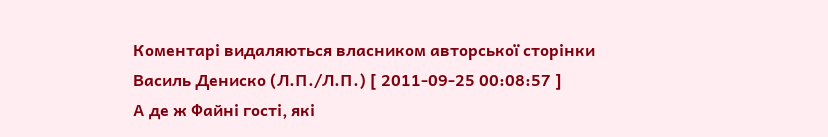Коментарі видаляються власником авторської сторінки
Василь Дениско (Л.П./Л.П.) [ 2011-09-25 00:08:57 ]
А де ж Файні гості, які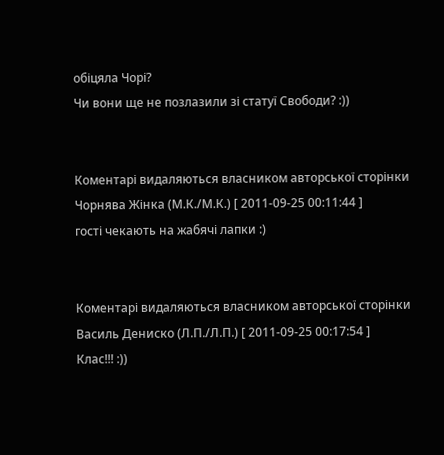обіцяла Чорі?
Чи вони ще не позлазили зі статуї Свободи? :))


Коментарі видаляються власником авторської сторінки
Чорнява Жінка (М.К./М.К.) [ 2011-09-25 00:11:44 ]
гості чекають на жабячі лапки :)


Коментарі видаляються власником авторської сторінки
Василь Дениско (Л.П./Л.П.) [ 2011-09-25 00:17:54 ]
Клас!!! :))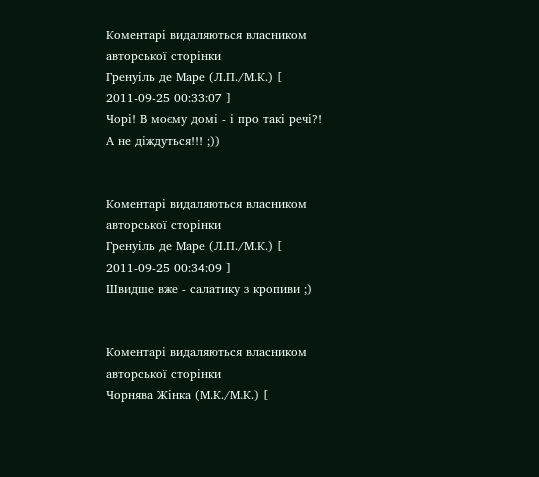Коментарі видаляються власником авторської сторінки
Гренуіль де Маре (Л.П./М.К.) [ 2011-09-25 00:33:07 ]
Чорі! В моєму домі - і про такі речі?!
А не діждуться!!! ;))


Коментарі видаляються власником авторської сторінки
Гренуіль де Маре (Л.П./М.К.) [ 2011-09-25 00:34:09 ]
Швидше вже - салатику з кропиви ;)


Коментарі видаляються власником авторської сторінки
Чорнява Жінка (М.К./М.К.) [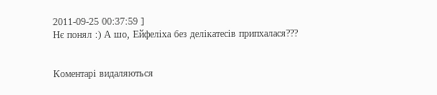2011-09-25 00:37:59 ]
Нє понял :) А шо, Ейфеліха без делікатесів припхалася???


Коментарі видаляються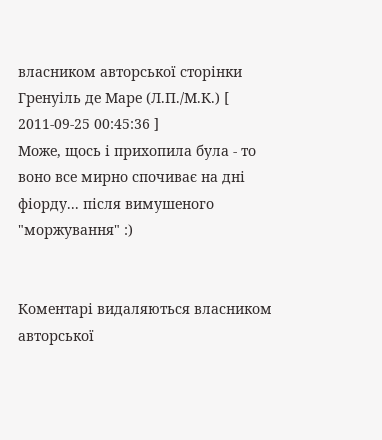власником авторської сторінки
Гренуіль де Маре (Л.П./М.К.) [ 2011-09-25 00:45:36 ]
Може, щось і прихопила була - то воно все мирно спочиває на дні фіорду... після вимушеного "моржування" :)


Коментарі видаляються власником авторської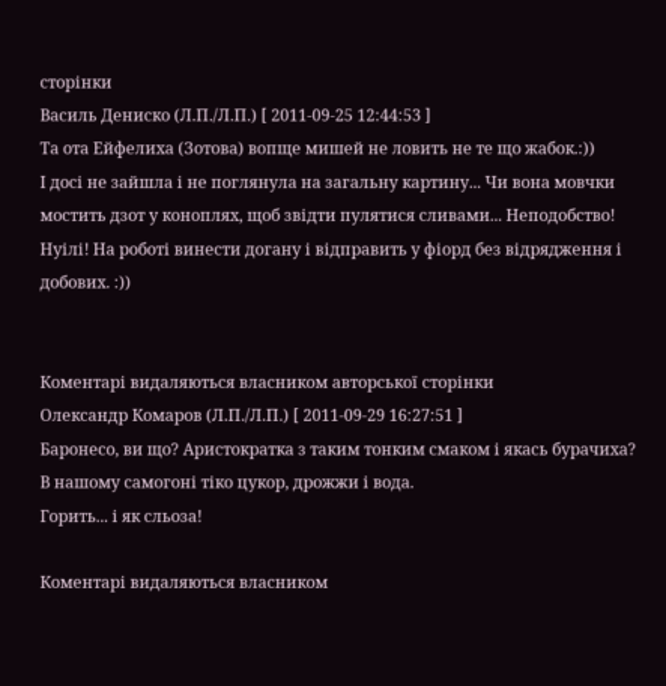сторінки
Василь Дениско (Л.П./Л.П.) [ 2011-09-25 12:44:53 ]
Та ота Ейфелиха (Зотова) вопще мишей не ловить не те що жабок.:))
І досі не зайшла і не поглянула на загальну картину... Чи вона мовчки мостить дзот у коноплях, щоб звідти пулятися сливами... Неподобство!
Нуілі! На роботі винести догану і відправить у фіорд без відрядження і добових. :))


Коментарі видаляються власником авторської сторінки
Олександр Комаров (Л.П./Л.П.) [ 2011-09-29 16:27:51 ]
Баронесо, ви що? Аристократка з таким тонким смаком і якась бурачиха? В нашому самогоні тіко цукор, дрожжи і вода.
Горить... і як сльоза!

Коментарі видаляються власником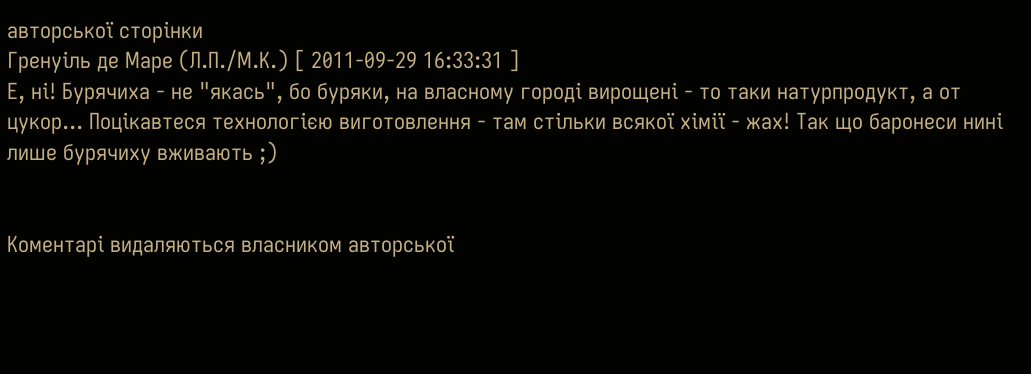авторської сторінки
Гренуіль де Маре (Л.П./М.К.) [ 2011-09-29 16:33:31 ]
Е, ні! Бурячиха - не "якась", бо буряки, на власному городі вирощені - то таки натурпродукт, а от цукор... Поцікавтеся технологією виготовлення - там стільки всякої хімії - жах! Так що баронеси нині лише бурячиху вживають ;)


Коментарі видаляються власником авторської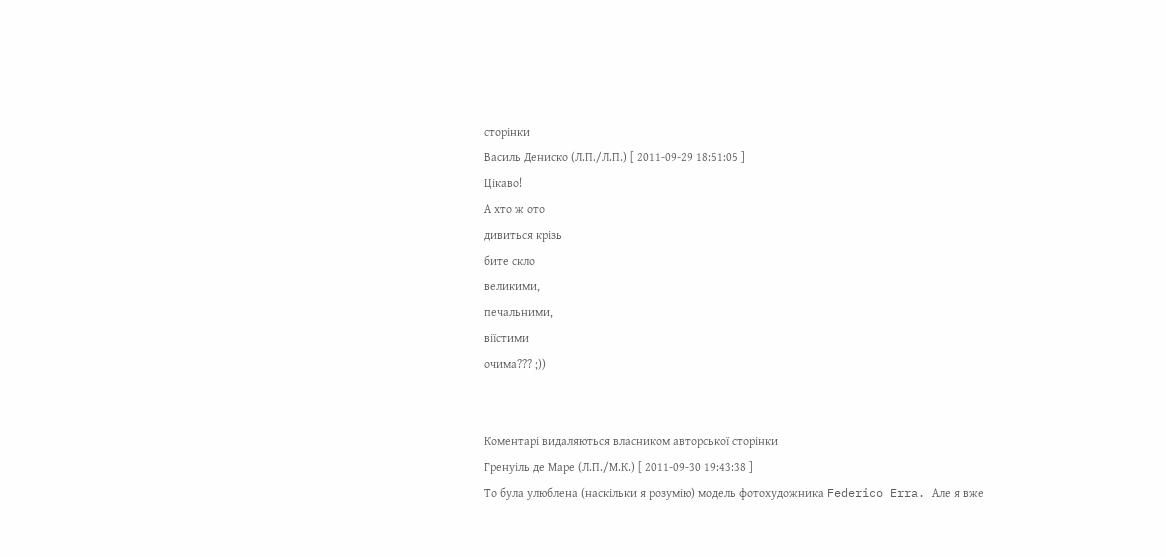сторінки
Василь Дениско (Л.П./Л.П.) [ 2011-09-29 18:51:05 ]
Цікаво!
А хто ж ото
дивиться крізь
бите скло
великими,
печальними,
віїстими
очима??? ;))


Коментарі видаляються власником авторської сторінки
Гренуіль де Маре (Л.П./М.К.) [ 2011-09-30 19:43:38 ]
То була улюблена (наскільки я розумію) модель фотохудожника Federico Erra. Але я вже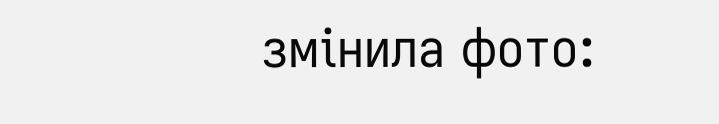змінила фото: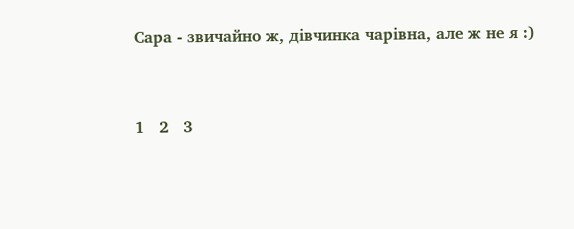Сара - звичайно ж, дівчинка чарівна, але ж не я :)


1   2   3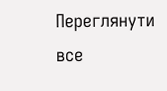Переглянути все